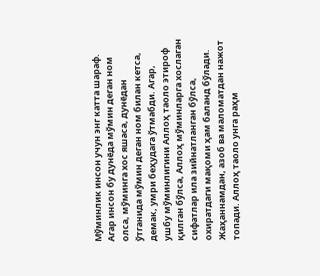Мўминлик инсон учун энг катта шараф. Агар инсон бу дунёда мўмин деган ном олса, мўминга хос яшаса, дунёдан ўтганида мўмин деган ном билан кетса, демак, умри беҳудага ўтмабди. Агар, ушбу мўминлигини Аллоҳ таоло этироф қилган бўлса, Аллоҳ мўминларга хослаган сифатлар ила зийнатланган бўлса, охиратдаги мақоми ҳам баланд бўлади. Жаҳаннамдан, азоб ва маломатдан нажот топади. Аллоҳ таоло унга раҳм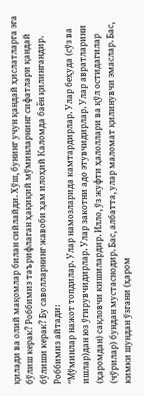қилади ва олий мақомлар билан сийлайди. Хўш, бунинг учун қандай ҳислатларга эга бўлиш керак? Роббимиз таърифлаган ҳақиқий мўминларнинг сифатлари қандай бўлиши керак? Бу саволларнинг жавоби ҳам илоҳий Каломда баён қилингандир. Роббимиз айтади:
“Мўминлар нажот топдилар. Улар намозларида камтардирлар. Улар беҳуда (сўз ва ишлар)дан юз ўгирувчидирлар. Улар закотни адо этувчидирлар. Улар авратларини (ҳаромдан) сақловчи кишилардир. Илло, ўз жуфти ҳалоллари ва қўл остидагилар (чўрилар) бундан мустаснодир. Бас, албатта, улар маломат қилинувчи эмаслар. Бас, кимки шундан ўзгани (ҳаром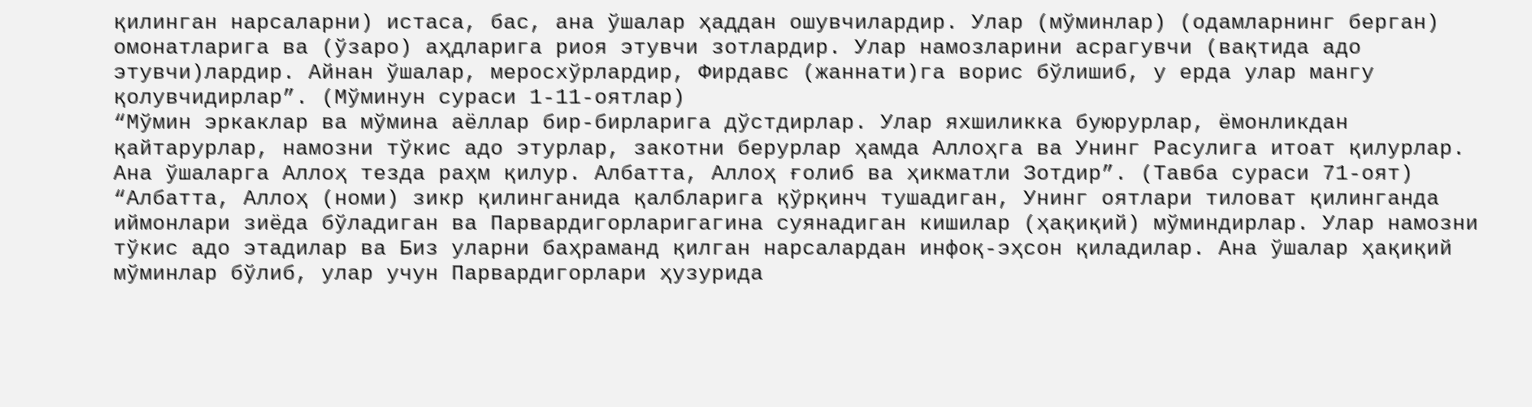қилинган нарсаларни) истаса, бас, ана ўшалар ҳаддан ошувчилардир. Улар (мўминлар) (одамларнинг берган) омонатларига ва (ўзаро) аҳдларига риоя этувчи зотлардир. Улар намозларини асрагувчи (вақтида адо этувчи)лардир. Айнан ўшалар, меросхўрлардир, Фирдавс (жаннати)га ворис бўлишиб, у ерда улар мангу қолувчидирлар”. (Мўминун сураси 1-11-оятлар)
“Мўмин эркаклар ва мўмина аёллар бир-бирларига дўстдирлар. Улар яхшиликка буюрурлар, ёмонликдан қайтарурлар, намозни тўкис адо этурлар, закотни берурлар ҳамда Аллоҳга ва Унинг Расулига итоат қилурлар. Ана ўшаларга Аллоҳ тезда раҳм қилур. Албатта, Аллоҳ ғолиб ва ҳикматли Зотдир”. (Тавба сураси 71-оят)
“Албатта, Аллоҳ (номи) зикр қилинганида қалбларига қўрқинч тушадиган, Унинг оятлари тиловат қилинганда иймонлари зиёда бўладиган ва Парвардигорларигагина суянадиган кишилар (ҳақиқий) мўминдирлар. Улар намозни тўкис адо этадилар ва Биз уларни баҳраманд қилган нарсалардан инфоқ-эҳсон қиладилар. Ана ўшалар ҳақиқий мўминлар бўлиб, улар учун Парвардигорлари ҳузурида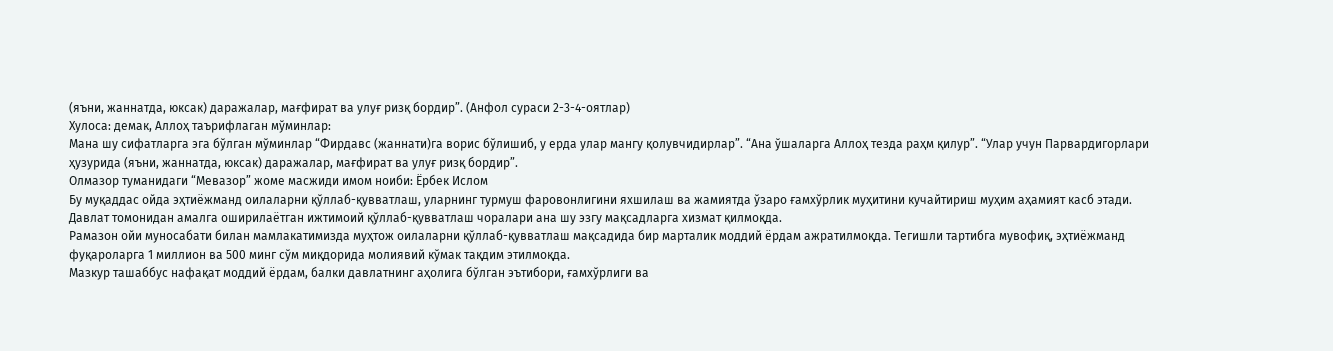(яъни, жаннатда, юксак) даражалар, мағфират ва улуғ ризқ бордир”. (Анфол сураси 2-3-4-оятлар)
Хулоса: демак, Аллоҳ таърифлаган мўминлар:
Мана шу сифатларга эга бўлган мўминлар “Фирдавс (жаннати)га ворис бўлишиб, у ерда улар мангу қолувчидирлар”. “Ана ўшаларга Аллоҳ тезда раҳм қилур”. “Улар учун Парвардигорлари ҳузурида (яъни, жаннатда, юксак) даражалар, мағфират ва улуғ ризқ бордир”.
Олмазор туманидаги “Мевазор” жоме масжиди имом ноиби: Ёрбек Ислом
Бу муқаддас ойда эҳтиёжманд оилаларни қўллаб-қувватлаш, уларнинг турмуш фаровонлигини яхшилаш ва жамиятда ўзаро ғамхўрлик муҳитини кучайтириш муҳим аҳамият касб этади. Давлат томонидан амалга оширилаётган ижтимоий қўллаб-қувватлаш чоралари ана шу эзгу мақсадларга хизмат қилмоқда.
Рамазон ойи муносабати билан мамлакатимизда муҳтож оилаларни қўллаб-қувватлаш мақсадида бир марталик моддий ёрдам ажратилмоқда. Тегишли тартибга мувофиқ, эҳтиёжманд фуқароларга 1 миллион ва 500 минг сўм миқдорида молиявий кўмак тақдим этилмоқда.
Мазкур ташаббус нафақат моддий ёрдам, балки давлатнинг аҳолига бўлган эътибори, ғамхўрлиги ва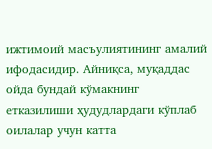ижтимоий масъулиятининг амалий ифодасидир. Айниқса, муқаддас ойда бундай кўмакнинг етказилиши ҳудудлардаги кўплаб оилалар учун катта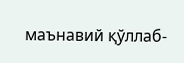маънавий қўллаб-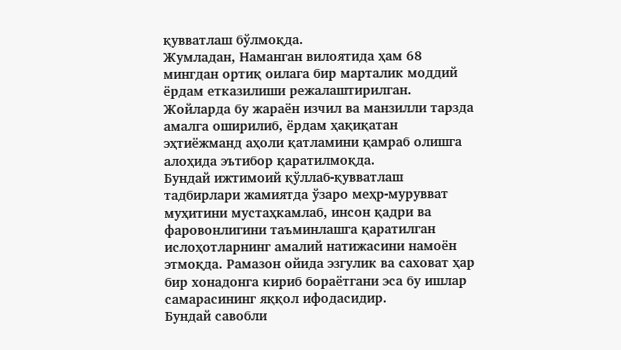қувватлаш бўлмоқда.
Жумладан, Наманган вилоятида ҳам 68 мингдан ортиқ оилага бир марталик моддий ёрдам етказилиши режалаштирилган.
Жойларда бу жараён изчил ва манзилли тарзда амалга оширилиб, ёрдам ҳақиқатан эҳтиёжманд аҳоли қатламини қамраб олишга алоҳида эътибор қаратилмоқда.
Бундай ижтимоий қўллаб-қувватлаш тадбирлари жамиятда ўзаро меҳр-мурувват муҳитини мустаҳкамлаб, инсон қадри ва фаровонлигини таъминлашга қаратилган ислоҳотларнинг амалий натижасини намоён этмоқда. Рамазон ойида эзгулик ва саховат ҳар бир хонадонга кириб бораётгани эса бу ишлар самарасининг яққол ифодасидир.
Бундай савобли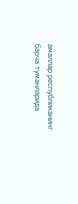амаллар республиканинг барча туманларида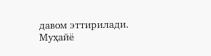давом эттирилади.
Муҳайё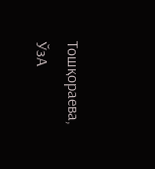Тошқораева, ЎзА